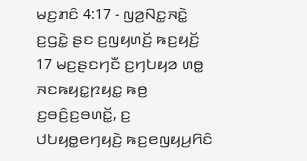ꤗꤢ꤬ꤊꤢꤨ 4:17 - ꤜꤤ꤬ꤡꤢ꤭ꤏꤢꤧ꤭ ꤢ꤬ꤞꤢꤧ꤭ ꤔꤢ ꤢ꤬ꤜꤟꤛꤢꤩ꤬ ꤒꤢ꤬ꤟꤢꤩ꤬
17 ꤗꤢ꤬ꤔꤢꤚꤢꤪ ꤢ꤬ꤚꤝꤟꤤ ꤛꤥ꤭ ꤏꤢꤒꤟꤢ꤭ꤐꤟꤢ꤭ ꤒꤥ꤬ ꤢ꤬ꤋꤢꤨ꤬ꤢ꤬ꤋꤛꤢꤩ꤭, ꤢ꤬ ꤓꤝꤟꤥ꤭ꤕꤚꤟꤢꤧ꤬ ꤒꤢ꤬ꤕꤜꤟꤣ꤬ꤖꤢꤨ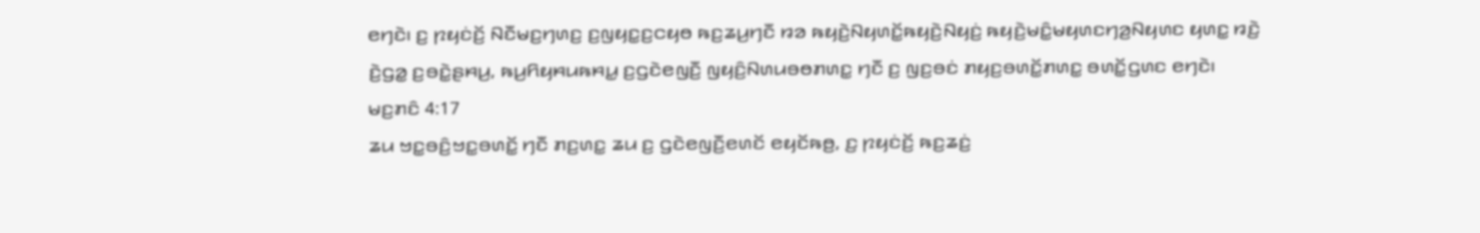ꤕꤚꤢꤧ꤯ ꤢ꤬ ꤐꤟꤢꤦꤢꤩ꤬ ꤡꤢꤪꤗꤢ꤬ꤚꤛꤢ꤬ ꤢ꤬ꤜꤟꤢ꤭ꤢ꤬ꤍꤟꤥ ꤒꤢ꤬ꤘꤣ꤬ꤚꤢꤪ ꤙꤤ ꤒꤟꤢꤧ꤬ꤡꤟꤛꤢꤩ꤭ꤒꤟꤢꤧ꤬ꤡꤟꤢꤦ꤬ ꤒꤟꤢꤧ꤬ꤗꤢꤨ꤭ꤗꤟꤛꤢꤚꤤ꤬ꤡꤟꤛꤢ ꤟꤛꤢ꤭ ꤙꤢꤧ꤬ ꤢꤧ꤬ꤞꤤ꤭ ꤢ꤬ꤋꤢꤧ꤭ꤔꤌꤣ꤬, ꤒꤣ꤬ꤖꤟꤌꤣꤒꤌꤣ꤭ ꤢ꤬ꤞꤢꤧꤕꤜꤢꤪ꤬ ꤜꤟꤢꤨ꤬ꤡꤛꤣꤋꤥꤊꤛꤢ꤭ ꤚꤢꤪ ꤢ꤬ ꤜꤢ꤬ꤋꤢꤦ ꤊꤟꤢ꤬ꤋꤛꤢꤩ꤭ꤊꤛꤢ꤭ ꤋꤛꤢꤩ꤭ꤞꤛꤢ ꤕꤚꤢꤧ꤯
ꤗꤢ꤬ꤊꤢꤨ 4:17
ꤘꤣ ꤠꤢ꤭ꤋꤢꤨ꤬ꤠꤢ꤭ꤋꤛꤢꤩ꤭ ꤚꤢꤪ ꤊꤢ꤬ꤛꤢ꤭ ꤘꤣ ꤢ꤬ ꤞꤢꤧꤕꤜꤢꤪ꤬ꤕꤛꤢꤩ ꤕꤟꤢꤩꤒꤥ꤬, ꤢ꤬ ꤐꤟꤢꤦꤢꤩ꤬ ꤒꤢ꤬ꤘꤢꤦ꤬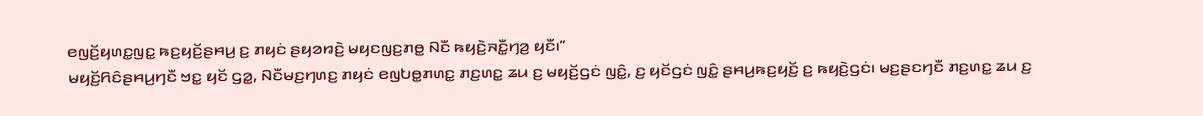ꤕꤜꤢꤩ꤬ꤟꤛꤢ꤭ꤜꤢ꤭ ꤒꤢ꤬ꤟꤢꤩ꤬ꤔꤌꤣ꤬ ꤢ꤬ ꤊꤟꤢꤦ ꤔꤟꤤꤙꤢꤧ꤬ ꤗꤟꤢꤜꤢ꤬ꤊꤥ꤭ ꤡꤢꤪ ꤒꤟꤢꤧ꤬ꤏꤢꤪ꤭ꤚꤤ꤬ ꤟꤢꤪ꤯”
ꤗꤟꤢꤩ꤬ꤖꤢꤨꤔꤌꤣ꤬ꤚꤢꤪ ꤠꤢ꤭ ꤟꤢꤩ ꤞꤤ꤭, ꤡꤢꤪꤗꤢ꤬ꤚꤛꤢ꤬ ꤊꤟꤢꤦ ꤕꤜꤝꤥ꤭ꤊꤛꤢ꤭ ꤊꤢ꤬ꤛꤢ꤭ ꤘꤣ ꤢ꤬ ꤗꤟꤢꤩ꤬ꤞꤢꤦ ꤜꤢꤨ꤭, ꤢ꤬ ꤟꤢꤩꤞꤢꤦ ꤜꤢꤨ꤭ ꤔꤌꤣ꤬ꤒꤢ꤬ꤟꤢꤩ꤬ ꤢ꤬ ꤒꤟꤢꤧ꤬ꤞꤢꤦ꤯ ꤗꤢ꤬ꤔꤢꤚꤢꤪ ꤊꤢ꤬ꤛꤢ꤭ ꤘꤣ ꤢ꤬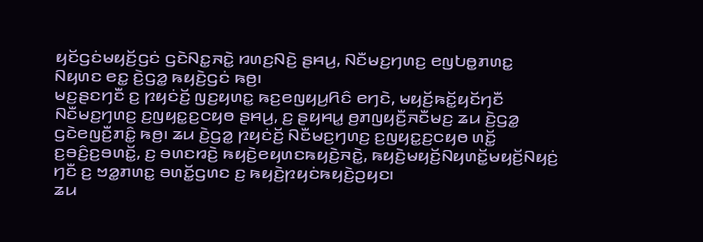ꤟꤢꤩꤞꤢꤦꤗꤟꤢꤩ꤬ꤞꤢꤦ ꤞꤢꤧꤡꤢ꤭ꤏꤢꤧ꤭ ꤙꤛꤢ꤬ꤡꤢꤧ꤬ ꤔꤌꤣ꤬, ꤡꤢꤪꤗꤢ꤬ꤚꤛꤢ꤬ ꤕꤜꤝꤥ꤭ꤊꤛꤢ꤭ ꤡꤟꤛꤢ ꤕꤢ꤭ ꤢꤧ꤬ꤞꤤ꤭ ꤒꤟꤢꤧ꤬ꤞꤢꤦ ꤒꤥ꤬꤯
ꤗꤢ꤬ꤔꤢꤚꤢꤪ ꤢ꤬ ꤐꤟꤢꤦꤢꤩ꤬ ꤜꤢ꤬ꤟꤛꤢ꤭ ꤒꤢ꤬ꤕꤜꤟꤣ꤬ꤖꤢꤨ ꤕꤚꤢꤧ, ꤗꤟꤢꤩ꤬ꤒꤢꤩ꤭ꤟꤢꤩꤚꤢꤪ ꤡꤢꤪꤗꤢ꤬ꤚꤛꤢ꤬ ꤢ꤬ꤜꤟꤢ꤭ꤢ꤬ꤍꤟꤥ ꤔꤌꤣ꤬, ꤢ꤬ ꤔꤟꤌꤣ꤭ ꤥ꤬ꤊꤜꤟꤢꤪ꤬ꤏꤢꤪꤗꤢ꤬ ꤘꤣ ꤢꤧ꤬ꤞꤤ꤭ ꤞꤢꤧꤕꤜꤢꤪ꤬ꤊꤢꤨ꤭ ꤒꤥ꤬꤯ ꤘꤣ ꤢꤧ꤬ꤞꤤ꤭ ꤐꤟꤢꤦꤢꤩ꤬ ꤡꤢꤪꤗꤢ꤬ꤚꤛꤢ꤬ ꤢ꤬ꤜꤟꤢ꤭ꤢ꤬ꤍꤟꤥ ꤛꤢꤩ꤭ ꤢ꤬ꤋꤢꤨ꤬ꤢ꤬ꤋꤛꤢꤩ꤭, ꤢ꤬ ꤋꤛꤢꤙꤢꤧ꤬ ꤒꤟꤢꤧ꤬ꤕꤟꤛꤢꤒꤟꤢꤧ꤬ꤏꤢꤧ꤭, ꤒꤟꤢꤧ꤬ꤗꤟꤢꤩ꤬ꤡꤟꤛꤢꤩ꤭ꤗꤟꤢꤩ꤬ꤡꤟꤢꤦ꤬ ꤚꤢꤪ ꤢ꤬ ꤠꤤ꤭ꤊꤛꤢ꤭ ꤋꤛꤢꤩ꤭ꤞꤛꤢ ꤢ꤬ ꤒꤟꤢꤧ꤬ꤐꤟꤢꤦꤒꤟꤢꤧ꤬ꤑꤟꤢ꤯
ꤘꤣ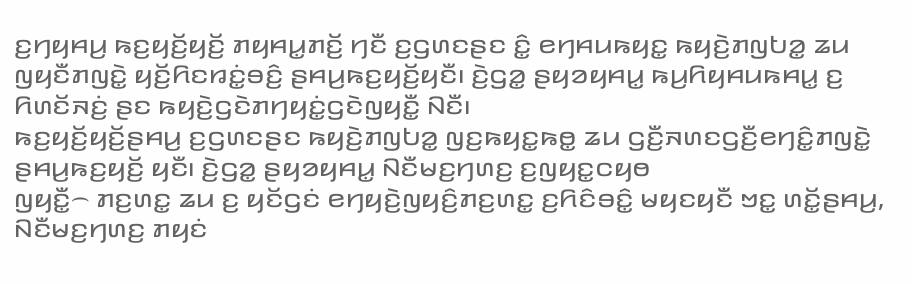ꤢ꤬ꤚꤟꤌꤣ꤬ ꤒꤢ꤬ꤟꤢꤩ꤬ꤟꤢꤩ꤬ ꤊꤟꤌꤣ꤭ꤊꤢꤩ꤬ ꤚꤢꤪ ꤢ꤬ꤞꤛꤢꤔꤢ ꤢꤨ꤭ ꤕꤚꤌꤣꤒꤟꤢ꤭ ꤒꤟꤢꤧ꤬ꤊꤜꤝꤤ꤭ ꤘꤣ ꤜꤟꤢꤪꤊꤜꤢꤧ꤭ ꤟꤢꤩ꤬ꤖꤢꤙꤢꤦ꤭ꤋꤢꤨ꤬ ꤔꤌꤣ꤬ꤒꤢ꤬ꤟꤢꤩ꤬ꤟꤢꤪ꤯ ꤢꤧ꤬ꤞꤤ꤭ ꤔꤟꤤꤟꤌꤣ꤭ ꤒꤣ꤬ꤖꤟꤌꤣꤒꤌꤣ꤭ ꤢ꤬ ꤖꤛꤢꤩꤏꤢꤦ꤬ ꤔꤢ ꤒꤟꤢꤧ꤬ꤞꤢꤧꤊꤚꤟꤢꤦ꤭ꤞꤢꤧꤜꤟꤢꤪ꤭ ꤡꤢꤪ꤯
ꤒꤢ꤬ꤟꤢꤩ꤬ꤟꤢꤩ꤬ꤔꤌꤣ꤬ ꤢ꤬ꤞꤛꤢꤔꤢ ꤒꤟꤢꤧ꤬ꤊꤜꤝꤤ꤭ ꤜꤢ꤬ꤒꤟꤢ꤭ꤒꤥ꤭ ꤘꤣ ꤞꤢꤪ꤬ꤏꤛꤢꤞꤢꤪ꤬ꤕꤚꤢꤨ꤭ꤊꤜꤢꤧ꤭ ꤔꤌꤣ꤬ꤒꤢ꤬ꤟꤢꤩ꤬ ꤟꤢꤪ꤯ ꤢꤧ꤬ꤞꤤ꤭ ꤔꤟꤤꤟꤌꤣ꤭ ꤡꤢꤪꤗꤢ꤬ꤚꤛꤢ꤬ ꤢ꤬ꤜꤟꤢ꤭ꤍꤟꤥ
ꤜꤟꤢꤪ꤭꤮ ꤊꤢ꤬ꤛꤢ꤭ ꤘꤣ ꤢ꤬ ꤟꤢꤩꤞꤢꤦ ꤕꤚꤟꤢꤧ꤬ꤜꤟꤢꤨ꤬ꤊꤢ꤬ꤛꤢ꤭ ꤢ꤬ꤖꤢꤨꤋꤢꤨ꤭ ꤗꤟꤢꤟꤢꤪ ꤠꤢ꤭ ꤛꤢꤩ꤭ꤔꤌꤣ꤬, ꤡꤢꤪꤗꤢ꤬ꤚꤛꤢ꤬ ꤊꤟꤢꤦ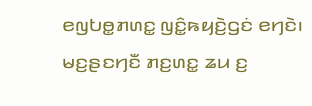ꤕꤜꤝꤥ꤭ꤊꤛꤢ꤭ ꤜꤢꤨ꤭ꤒꤟꤢꤧ꤬ꤞꤢꤦ ꤕꤚꤢꤧ꤯ ꤗꤢ꤬ꤔꤢꤚꤢꤪ ꤊꤢ꤬ꤛꤢ꤭ ꤘꤣ ꤢ꤬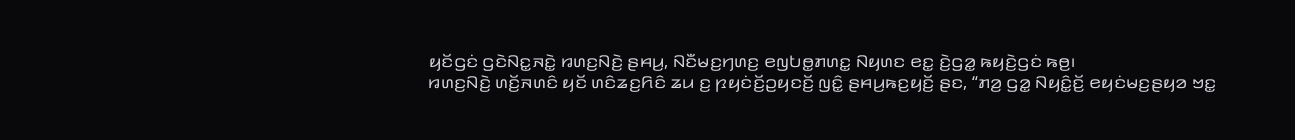ꤟꤢꤩꤞꤢꤦ ꤞꤢꤧꤡꤢ꤭ꤏꤢꤧ꤭ ꤙꤛꤢ꤬ꤡꤢꤧ꤬ ꤔꤌꤣ꤬, ꤡꤢꤪꤗꤢ꤬ꤚꤛꤢ꤬ ꤕꤜꤝꤥ꤭ꤊꤛꤢ꤭ ꤡꤟꤛꤢ ꤕꤢ꤭ ꤢꤧ꤬ꤞꤤ꤭ ꤒꤟꤢꤧ꤬ꤞꤢꤦ ꤒꤥ꤬꤯
ꤙꤛꤢ꤬ꤡꤢꤧ꤬ ꤛꤢꤩ꤬ꤏꤛꤢꤨ ꤟꤢꤩ ꤛꤢꤨꤘꤢ꤬ꤖꤢꤨ ꤘꤣ ꤢ꤬ ꤐꤟꤢꤦꤢꤩ꤬ꤑꤟꤢꤢꤩ꤬ ꤜꤢꤨ꤭ ꤔꤌꤣ꤬ꤒꤢ꤬ꤟꤢꤩ꤬ ꤔꤢ, “ꤊꤤ꤬ ꤞꤤ꤭ ꤡꤟꤢꤨ꤭ꤢꤩ꤬ ꤕꤟꤢꤦꤗꤢ꤬ꤔꤟꤤ ꤠꤢ꤭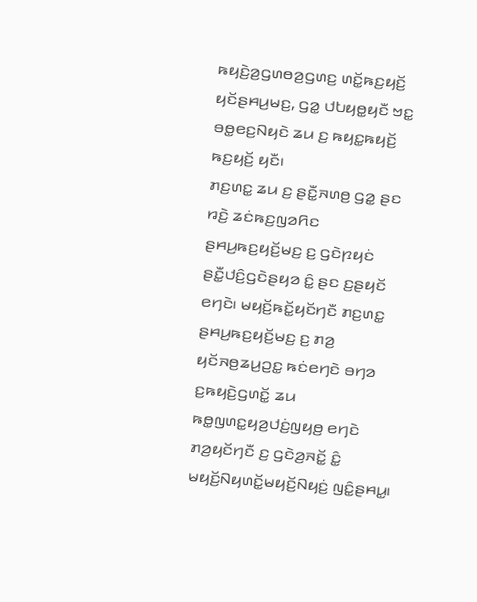ꤒꤟꤢꤧ꤬ꤤ꤬ꤞꤛꤥꤤ꤬ꤞꤛꤢ꤬ ꤛꤢꤩ꤭ꤒꤢ꤬ꤟꤢꤩ꤬ ꤟꤢꤩꤔꤌꤣ꤬ꤗꤢ꤬, ꤞꤤ꤭ ꤓꤝꤟꤥ꤭ꤟꤢꤪ ꤠꤢ꤭ ꤋꤥ꤭ꤕꤢ꤬ꤡꤟꤢꤧ ꤘꤣ ꤢ꤬ ꤒꤟꤢ꤭ꤒꤟꤢꤩ꤬ ꤒꤢ꤬ꤟꤢꤩ꤬ ꤟꤢꤪ꤯
ꤊꤢ꤬ꤛꤢ꤭ ꤘꤣ ꤢ꤬ ꤔꤢꤪ꤭ꤏꤛꤥ꤬ ꤞꤤ꤭ ꤔꤢ ꤙꤢꤧ꤬ ꤘꤢꤦꤒꤢ꤬ꤜꤤꤖꤢ ꤔꤌꤣ꤬ꤒꤢ꤬ꤟꤢꤩ꤬ꤗꤢ꤬ ꤢ꤬ ꤞꤢꤧꤐꤟꤢꤦ ꤔꤢꤪ꤭ꤓꤢꤨ꤬ꤞꤢꤧꤔꤟꤤ ꤢꤨ꤭ ꤔꤢ ꤢ꤬ꤔꤟꤢꤩ ꤕꤚꤢꤧ꤯ ꤗꤟꤢꤩ꤬ꤒꤢꤩ꤭ꤟꤢꤩꤚꤢꤪ ꤊꤢ꤬ꤛꤢ꤭ ꤔꤌꤣ꤬ꤒꤢ꤬ꤟꤢꤩ꤬ꤗꤢ꤬ ꤢ꤬ ꤊꤤ꤬ ꤟꤢꤩꤏꤥ꤬ꤘꤣ꤬ꤑꤢ꤭ ꤒꤢꤦꤕꤚꤢꤧ ꤋꤚꤤ ꤢ꤬ꤒꤟꤢꤧ꤬ꤞꤛꤢꤩ꤭ ꤘꤣ ꤒꤥ꤭ꤜꤛꤢ꤭ꤟꤤ꤬ꤓꤢꤦ꤬ꤜꤟꤥ꤬ ꤕꤚꤢꤧ ꤊꤤ꤬ꤟꤢꤩꤚꤢꤪ ꤢ꤬ ꤞꤢꤧꤤ꤬ꤏꤢꤩ꤭ ꤢꤨ꤭ ꤗꤟꤢꤩ꤬ꤡꤟꤛꤢꤩ꤭ꤗꤟꤢꤩ꤬ꤡꤟꤢꤦ꤬ ꤜꤢꤨ꤭ꤔꤌꤣ꤭꤯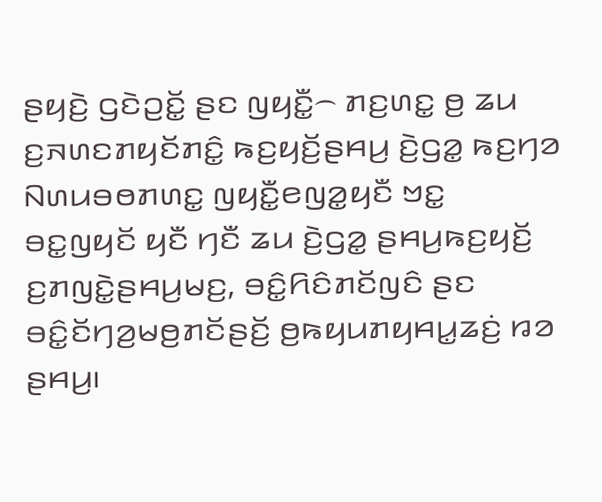ꤔꤟꤢꤧ꤬ ꤞꤢꤧꤑꤢꤩ꤭ ꤔꤢ ꤜꤟꤢꤪ꤭꤮ ꤊꤢ꤬ꤛꤢ꤭ ꤥ꤬ ꤘꤣ ꤢ꤬ꤏꤛꤢꤊꤟꤢꤩꤊꤢꤨ꤭ ꤒꤢ꤬ꤟꤢꤩ꤬ꤔꤌꤣ꤬ ꤢꤧ꤬ꤞꤤ꤭ ꤒꤢ꤬ꤚꤤ ꤡꤛꤣꤋꤥꤊꤛꤢ꤭ ꤜꤟꤢꤪ꤭ꤕꤜꤤ꤭ꤟꤢꤪ ꤠꤢ꤭ ꤋꤢ꤭ꤜꤟꤢꤩ ꤟꤢꤪ ꤚꤢꤪ ꤘꤣ ꤢꤧ꤬ꤞꤤ꤭ ꤔꤌꤣ꤬ꤒꤢ꤬ꤟꤢꤩ꤬ ꤢ꤬ꤊꤜꤢꤧ꤭ꤔꤌꤣ꤬ꤗꤢ꤬, ꤋꤢꤨ꤭ꤖꤢꤨꤊꤢꤩꤜꤢꤨ ꤔꤢ ꤋꤢꤨ꤭ꤢꤩꤚꤤ꤬ꤗꤥ꤬ꤊꤢꤩꤔꤢꤩ꤬ ꤥ꤬ꤒꤟꤣꤊꤟꤌꤣ꤭ꤘꤢꤦ꤬ ꤙꤤ ꤔꤌꤣ꤬꤯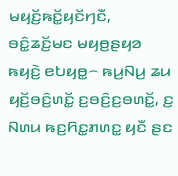ꤗꤟꤢꤩ꤬ꤒꤢꤩ꤭ꤟꤢꤩꤚꤢꤪ, ꤋꤢꤨ꤭ꤘꤢꤩ꤬ꤗꤢ ꤗꤟꤥ꤬ꤔꤟꤤ ꤒꤟꤢꤧ꤬ ꤕꤝꤟꤥ꤭꤮ ꤒꤣ꤬ꤡꤣ꤬ ꤘꤣ ꤟꤢꤩ꤬ꤋꤢꤨ꤬ꤛꤢꤩ꤭ ꤢ꤬ꤋꤢꤨ꤬ꤢ꤬ꤋꤛꤢꤩ꤭, ꤢ꤬ ꤡꤛꤣ ꤒꤢ꤬ꤖꤢ꤭ꤊꤛꤢ꤭ ꤟꤢꤪ ꤔꤢ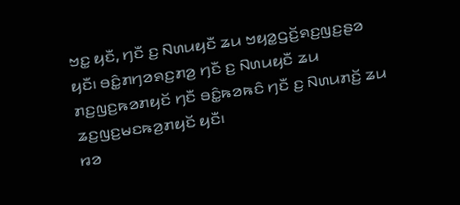ꤠꤢ꤭ ꤟꤢꤪ, ꤚꤢꤪ ꤢ꤬ ꤡꤛꤣꤟꤢꤪ ꤘꤣ ꤠꤟꤤ꤭ꤞꤢꤩ꤬ꤎꤢ꤬ꤜꤢ꤬ꤔꤤ ꤟꤢꤪ꤯ ꤋꤢꤨ꤭ꤊꤚꤤꤎꤢ꤬ꤊꤤ꤬ ꤚꤢꤪ ꤢ꤬ ꤡꤛꤣꤟꤢꤪ ꤘꤣ ꤊꤢ꤬ꤜꤢ꤬ꤒꤤꤊꤟꤢꤩ ꤚꤢꤪ ꤋꤢꤨ꤭ꤒꤤꤒꤢꤨ ꤚꤢꤪ ꤢ꤬ ꤡꤛꤣꤊꤢꤩ꤬ ꤘꤣ ꤘꤢ꤬ꤜꤢ꤬ꤗꤢꤒꤤ꤬ꤊꤟꤢꤩ ꤟꤢꤪ꤯
ꤙꤤ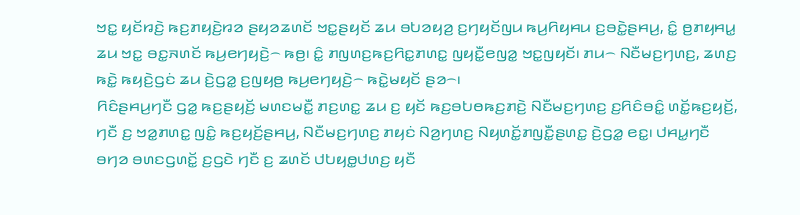ꤠꤢ꤭ ꤟꤢꤩꤙꤢꤧ꤬ ꤒꤢ꤬ꤊꤟꤢꤧ꤬ꤙꤤ ꤔꤟꤤꤘꤛꤢꤩ ꤠꤢ꤭ꤔꤟꤢꤩ ꤘꤣ ꤋꤝꤤꤟꤤ꤬ ꤢ꤬ꤚꤟꤢꤩꤜꤣ ꤒꤣ꤬ꤖꤟꤌꤣ ꤢ꤬ꤋꤢꤧ꤭ꤔꤌꤣ꤬, ꤢꤨ꤭ ꤥ꤬ꤊꤟꤌꤣ꤭ ꤘꤣ ꤠꤢ꤭ ꤋꤢ꤭ꤏꤛꤢꤩ ꤒꤣ꤬ꤕꤚꤟꤢꤧ꤬꤮ ꤒꤥ꤬꤯ ꤢꤨ꤭ ꤊꤜꤛꤢ꤬ꤒꤢ꤬ꤖꤢ꤭ꤊꤛꤢ꤭ ꤜꤟꤢꤪ꤭ꤕꤜꤤ꤭ ꤠꤢ꤭ꤜꤟꤢꤩ꤯ ꤊꤣ꤮ ꤡꤢꤪꤗꤢ꤬ꤚꤛꤢ꤬, ꤘꤛꤢ꤬ ꤒꤢꤧ꤭ ꤒꤟꤢꤧ꤬ꤞꤢꤦ ꤘꤣ ꤢꤧ꤬ꤞꤤ꤭ ꤢ꤬ꤜꤟꤥ꤬ ꤒꤣ꤬ꤕꤚꤟꤢꤧ꤬꤮ ꤒꤢꤧ꤭ꤗꤟꤢꤩ ꤔꤤ꤮꤯
ꤖꤢꤨꤔꤌꤣ꤬ꤚꤢꤪ ꤞꤤ꤭ ꤒꤢ꤬ꤔꤟꤢꤩ꤬ ꤗꤛꤢꤗꤢꤪ꤭ ꤊꤢ꤬ꤛꤢ꤭ ꤘꤣ ꤢ꤬ ꤟꤢꤩ ꤒꤢ꤬ꤋꤝꤥꤒꤢ꤬ꤊꤢꤧ꤬ ꤡꤢꤪꤗꤢ꤬ꤚꤛꤢ꤬ ꤢ꤬ꤖꤢꤨꤋꤢꤨ꤭ ꤛꤢꤩ꤭ꤒꤢ꤬ꤟꤢꤩ꤬, ꤚꤢꤪ ꤢ꤬ ꤠꤤ꤭ꤊꤛꤢ꤭ ꤜꤢꤨ꤭ ꤒꤢ꤬ꤟꤢꤩ꤬ꤔꤌꤣ꤬, ꤡꤢꤪꤗꤢ꤬ꤚꤛꤢ꤬ ꤊꤟꤢꤦ ꤡꤤ꤬ꤚꤛꤢ꤬ ꤡꤟꤛꤢꤩ꤭ꤊꤜꤢꤪ꤭ꤔꤛꤢ꤭ ꤢꤧ꤬ꤞꤤ꤭ ꤕꤢ꤭꤯ ꤓꤌꤣ꤭ꤚꤢꤪ ꤋꤚꤤ ꤋꤛꤢꤞꤛꤢꤩ꤭ ꤢ꤬ꤞꤢꤧ ꤚꤢꤪ ꤢ꤬ ꤘꤛꤢꤩ ꤓꤝꤟꤥ꤭ꤓꤛꤢ꤬ ꤟꤢꤪ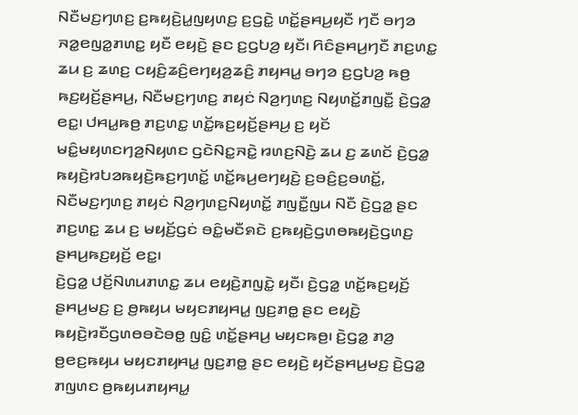ꤡꤢꤪꤗꤢ꤬ꤚꤛꤢ꤬ ꤢ꤬ꤒꤟꤢꤧ꤬ꤣ꤭ꤜꤟꤛꤢ꤬ ꤢ꤬ꤞꤢꤧ꤭ ꤛꤢꤩ꤭ꤔꤌꤣ꤬ꤟꤢꤪ ꤚꤢꤪ ꤋꤚꤤ ꤏꤤ꤭ꤕꤜꤤ꤭ꤊꤛꤢ꤭ ꤟꤢꤪ ꤕꤟꤢꤧ꤬ ꤔꤢ ꤢ꤬ꤞꤝꤤ꤬ ꤟꤢꤪ꤯ ꤖꤢꤨꤔꤌꤣ꤬ꤚꤢꤪ ꤊꤢ꤬ꤛꤢ꤭ ꤘꤣ ꤢ꤬ ꤘꤛꤢ꤬ ꤍꤟꤢꤨ꤬ꤘꤢꤨ꤬ꤕꤚꤟꤤ꤬ꤘꤢꤨ꤬ ꤊꤟꤌꤣ꤭ ꤋꤚꤤ ꤢ꤬ꤞꤝꤤ꤬ ꤒꤥ꤬ ꤒꤢ꤬ꤟꤢꤩ꤬ꤔꤌꤣ꤬, ꤡꤢꤪꤗꤢ꤬ꤚꤛꤢ꤬ ꤊꤟꤢꤦ ꤡꤤ꤬ꤚꤛꤢ꤬ ꤡꤟꤛꤢꤩ꤭ꤊꤜꤢꤪ꤭ ꤢꤧ꤬ꤞꤤ꤭ ꤕꤢ꤭꤯ ꤓꤌꤣ꤭ꤒꤥ꤬ ꤊꤢ꤬ꤛꤢ꤭ ꤛꤢꤩ꤭ꤒꤢ꤬ꤟꤢꤩ꤬ꤔꤌꤣ꤬ ꤢ꤬ ꤟꤢꤩ ꤗꤢꤨ꤭ꤗꤟꤛꤢꤚꤤ꤬ꤡꤟꤛꤢ ꤞꤢꤧꤡꤢ꤭ꤏꤢꤧ꤭ ꤙꤛꤢ꤬ꤡꤢꤧ꤬ ꤘꤣ ꤢ꤬ ꤘꤛꤢꤩ ꤢꤧ꤬ꤞꤤ꤭ ꤒꤟꤢꤧ꤬ꤙꤝꤤꤒꤟꤢꤧ꤬ꤒꤢ꤬ꤚꤛꤢꤩ꤭ ꤛꤢꤩ꤭ꤒꤣ꤬ꤕꤚꤟꤢꤧ꤬ ꤢ꤬ꤋꤢꤨ꤬ꤢ꤬ꤋꤛꤢꤩ꤭, ꤡꤢꤪꤗꤢ꤬ꤚꤛꤢ꤬ ꤊꤟꤢꤦ ꤡꤤ꤬ꤚꤛꤢ꤬ꤡꤟꤛꤢꤩ꤭ ꤊꤜꤢꤪ꤭ꤜꤣ ꤡꤢꤪ ꤢꤧ꤬ꤞꤤ꤭ ꤔꤢ ꤊꤢ꤬ꤛꤢ꤭ ꤘꤣ ꤢ꤬ ꤗꤟꤢꤩ꤬ꤞꤢꤦ ꤋꤢꤨ꤭ꤗꤢꤪꤎꤢꤧ ꤢ꤬ꤒꤟꤢꤧ꤬ꤞꤛꤥꤒꤟꤢꤧ꤬ꤞꤛꤢ꤬ ꤔꤌꤣ꤬ꤒꤢ꤬ꤟꤢꤩ꤬ ꤕꤢ꤭꤯
ꤢꤧ꤬ꤞꤤ꤭ ꤓꤢꤩ꤬ꤡꤛꤣꤊꤛꤢ꤭ ꤘꤣ ꤕꤟꤢꤧ꤬ꤊꤜꤢꤧ꤭ ꤟꤢꤪ꤯ ꤢꤧ꤬ꤞꤤ꤭ ꤛꤢꤩ꤭ꤒꤢ꤬ꤟꤢꤩ꤬ ꤔꤌꤣ꤬ꤗꤢ꤬ ꤢ꤬ ꤥ꤬ꤒꤟꤣ ꤗꤟꤢꤊꤟꤌꤣ꤭ ꤜꤢ꤬ꤊꤥ꤭ ꤔꤢ ꤕꤟꤢꤧ꤬ ꤒꤟꤢꤧ꤬ꤙꤢꤪꤞꤛꤥꤋꤢꤧꤋꤥ꤭ ꤜꤢꤨ꤭ ꤛꤢꤩ꤭ꤔꤌꤣ꤬ ꤗꤟꤢꤒꤥ꤬꤯ ꤢꤧ꤬ꤞꤤ꤭ ꤊꤤ꤬ ꤥ꤬ꤕꤢ꤬ꤒꤟꤣ ꤗꤟꤢꤊꤟꤌꤣ꤭ ꤜꤢ꤬ꤊꤥ꤭ ꤔꤢ ꤕꤟꤢꤧ꤬ ꤟꤢꤩꤔꤌꤣ꤬ꤗꤢ꤬ ꤢꤧ꤬ꤞꤤ꤭ ꤊꤜꤛꤢ ꤥ꤬ꤒꤟꤣꤊꤟꤌꤣ꤭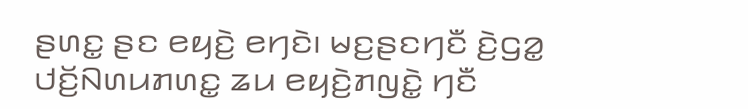ꤔꤛꤢ꤭ ꤔꤢ ꤕꤟꤢꤧ꤬ ꤕꤚꤢꤧ꤯ ꤗꤢ꤬ꤔꤢꤚꤢꤪ ꤢꤧ꤬ꤞꤤ꤭ ꤓꤢꤩ꤬ꤡꤛꤣꤊꤛꤢ꤭ ꤘꤣ ꤕꤟꤢꤧ꤬ꤊꤜꤢꤧ꤭ ꤚꤢꤪ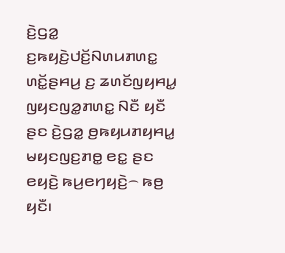ꤢꤧ꤬ꤞꤤ꤭ ꤢ꤬ꤒꤟꤢꤧ꤬ꤓꤢꤩ꤬ꤡꤛꤣꤊꤛꤢ꤭ ꤛꤢꤩ꤭ꤔꤌꤣ꤬ ꤢ꤬ ꤘꤛꤢꤩꤜꤟꤌꤣ꤭ ꤜꤟꤢꤜꤤ꤭ꤊꤛꤢ꤭ ꤡꤢꤪ ꤟꤢꤪ ꤔꤢ ꤢꤧ꤬ꤞꤤ꤭ ꤥ꤬ꤒꤟꤣꤊꤟꤌꤣ꤭ ꤗꤟꤢꤜꤢ꤬ꤊꤥ꤭ ꤕꤢ꤭ ꤔꤢ ꤕꤟꤢꤧ꤬ ꤒꤣ꤬ꤕꤚꤟꤢꤧ꤬꤮ ꤒꤥ꤬ ꤟꤢꤪ꤯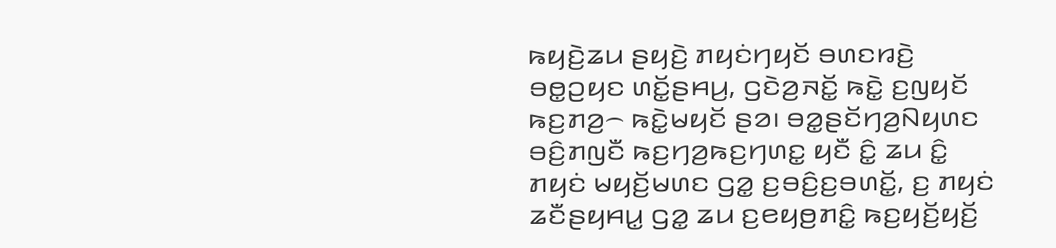ꤒꤟꤢꤧ꤬ꤘꤣ ꤔꤟꤢꤧ꤬ ꤊꤟꤢꤦꤚꤟꤢꤩ ꤋꤛꤢꤙꤢꤧ꤬ ꤋꤥ꤭ꤑꤟꤢ ꤛꤢꤩ꤭ꤔꤌꤣ꤬, ꤞꤢꤧꤤ꤬ꤏꤢꤩ꤭ ꤒꤢꤧ꤭ ꤢ꤬ꤜꤟꤢꤩ ꤒꤢ꤬ꤊꤤ꤬꤮ ꤒꤢꤧ꤭ꤗꤟꤢꤩ ꤔꤤ꤯ ꤋꤤ꤭ꤔꤢꤩꤚꤤ꤬ꤡꤟꤛꤢ ꤋꤢꤨ꤬ꤊꤜꤢꤪ ꤒꤢ꤬ꤚꤤ꤬ꤒꤢ꤬ꤚꤛꤢ꤭ ꤟꤢꤪ ꤢꤨ꤭ ꤘꤣ ꤢꤨ꤭ ꤊꤟꤢꤦ ꤗꤟꤢꤩ꤬ꤗꤛꤢ ꤞꤤ꤭ ꤢ꤬ꤋꤢꤨ꤬ꤢ꤬ꤋꤛꤢꤩ꤭, ꤢ꤬ ꤊꤟꤢꤦ ꤘꤢꤪꤔꤟꤌꤣ꤭ ꤞꤤ꤭ ꤘꤣ ꤢ꤬ꤕꤟꤥ꤬ꤊꤢꤨ꤭ ꤒꤢ꤬ꤟꤢꤩ꤬ꤟꤢꤩ꤬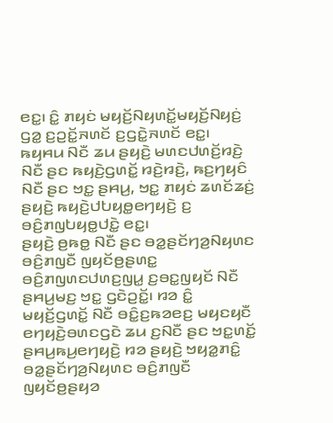ꤕꤢ꤭꤯ ꤢꤨ꤭ ꤊꤟꤢꤦ ꤗꤟꤢꤩ꤬ꤡꤟꤛꤢꤩ꤭ꤗꤟꤢꤩ꤬ꤡꤟꤢꤦ꤬ ꤞꤤ꤭ ꤢ꤬ꤑꤢꤩ꤭ꤏꤛꤢꤩ ꤢ꤬ꤞꤢꤧ꤭ꤏꤛꤢꤩ ꤕꤢ꤭꤯ ꤒꤟꤌꤣ ꤡꤢꤪ ꤘꤣ ꤔꤟꤢꤧ꤬ ꤗꤛꤢꤓꤛꤢꤩ꤬ꤙꤢꤧ꤬ ꤡꤢꤪ ꤔꤢ ꤒꤟꤢꤧ꤬ꤞꤛꤢꤩ꤭ ꤙꤢꤧ꤬ꤙꤢꤧ꤬, ꤒꤢ꤬ꤚꤟꤢꤨ ꤡꤢꤪ ꤔꤢ ꤠꤢ꤭ ꤔꤌꤣ꤬, ꤠꤢ꤭ ꤊꤟꤢꤦ ꤘꤛꤢꤩꤘꤢꤦ꤬ ꤔꤟꤢꤧ꤬ ꤒꤟꤢꤧ꤬ꤓꤝꤟꤥ꤭ꤕꤚꤟꤢꤧ꤬ ꤢ꤬ ꤋꤢꤨ꤬ꤊꤜꤝꤟꤥ꤭ꤓꤢꤧ꤭ ꤕꤢ꤭꤯
ꤔꤟꤢꤧ꤬ ꤥ꤬ꤒꤥ꤭ ꤡꤢꤪ ꤔꤢ ꤋꤤ꤭ꤔꤢꤩꤚꤤ꤬ꤡꤟꤛꤢ ꤋꤢꤨ꤬ꤊꤜꤢꤪ ꤜꤟꤢꤩꤥ꤬ꤔꤛꤢ꤭ ꤋꤢꤨ꤬ꤊꤜꤛꤢꤓꤛꤢ꤬ꤜꤣ꤭ ꤢ꤬ꤋꤢ꤭ꤜꤟꤢꤩ ꤡꤢꤪ ꤔꤌꤣ꤬ꤗꤢ꤬ ꤠꤢ꤭ ꤞꤢꤧꤑꤢꤩ꤭꤯ ꤙꤤ ꤢꤨ꤭ ꤗꤟꤢꤩ꤬ꤞꤛꤢꤩ꤭ ꤡꤢꤪ ꤋꤢꤨ꤭ꤢ꤬ꤒꤤꤕꤢ꤬ ꤗꤟꤢꤟꤢꤪ ꤕꤚꤟꤢꤧ꤬ꤋꤛꤢꤞꤢꤧ ꤘꤣ ꤢ꤬ꤡꤢꤪ ꤔꤢ ꤠꤢ꤭ꤛꤢꤩ꤭ ꤔꤌꤣ꤬ꤒꤣ꤬ꤕꤚꤟꤢꤧ꤬ ꤙꤤ ꤔꤟꤢꤧ꤬ ꤠꤟꤤ꤭ꤊꤢꤨ꤭ ꤋꤤ꤭ꤔꤢꤩꤚꤤ꤬ꤡꤟꤛꤢ ꤋꤢꤨ꤬ꤊꤜꤢꤪ ꤜꤟꤢꤩꤥ꤬ꤔꤟꤤ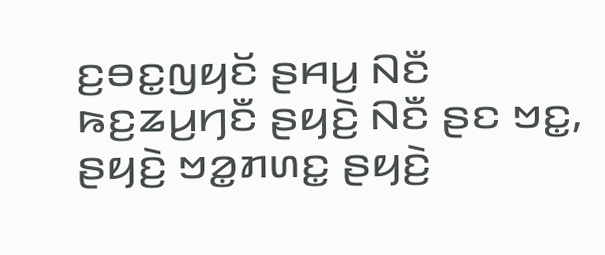ꤢ꤬ꤋꤢ꤭ꤜꤟꤢꤩ ꤔꤌꤣ꤬ ꤡꤢꤪ ꤒꤢ꤬ꤘꤣ꤬ꤚꤢꤪ ꤔꤟꤢꤧ꤬ ꤡꤢꤪ ꤔꤢ ꤠꤢ꤭, ꤔꤟꤢꤧ꤬ ꤠꤤ꤭ꤊꤛꤢ꤭ ꤔꤟꤢꤧ꤬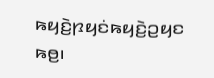ꤒꤟꤢꤧ꤬ꤐꤟꤢꤦꤒꤟꤢꤧ꤬ꤑꤟꤢ ꤒꤥ꤬꤯